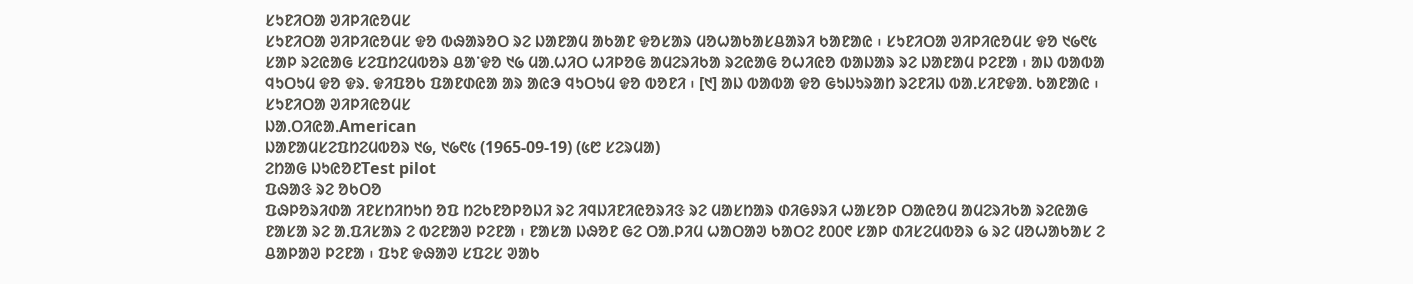ᱥᱩᱱᱤᱛᱟ ᱣᱤᱞᱤᱭᱚᱢᱥ
ᱥᱩᱱᱤᱛᱟ ᱣᱤᱞᱤᱭᱚᱢᱥ ᱫᱚ ᱵᱷᱟᱨᱚᱛ ᱨᱮ ᱡᱟᱱᱟᱢ ᱟᱠᱟᱱ ᱫᱚᱥᱟᱨ ᱢᱚᱦᱟᱠᱟᱥᱪᱟᱨᱤ ᱠᱟᱱᱟᱭ ᱾ ᱥᱩᱱᱤᱛᱟ ᱣᱤᱞᱤᱭᱚᱢᱥ ᱫᱚ ᱑᱙᱖᱕ ᱥᱟᱞ ᱨᱮᱭᱟᱜ ᱥᱮᱯᱴᱮᱢᱵᱚᱨ ᱪᱟᱸᱫᱚ ᱑᱙ ᱢᱟᱹᱦᱤᱛ ᱦᱤᱞᱚᱜ ᱟᱢᱮᱨᱤᱠᱟ ᱨᱮᱭᱟᱜ ᱚᱦᱤᱭᱚ ᱵᱟᱡᱟᱨ ᱨᱮ ᱡᱟᱱᱟᱢ ᱞᱮᱱᱟ ᱾ ᱟᱡ ᱵᱟᱵᱟ ᱧᱩᱛᱩᱢ ᱫᱚ ᱫᱨᱹ ᱫᱤᱯᱚᱠ ᱯᱟᱱᱰᱭᱟ ᱟᱨ ᱟᱭᱳ ᱧᱩᱛᱩᱢ ᱫᱚ ᱵᱚᱱᱤ ᱾ [᱑] ᱟᱡ ᱵᱟᱵᱟ ᱫᱚ ᱜᱩᱡᱩᱨᱟᱴ ᱨᱮᱱᱤᱡ ᱵᱟᱹᱥᱤᱱᱫᱟᱹ ᱠᱟᱱᱟᱭ ᱾
ᱥᱩᱱᱤᱛᱟ ᱣᱤᱞᱤᱭᱚᱢᱥ
ᱡᱟᱹᱛᱤᱭᱟᱹAmerican
ᱡᱟᱱᱟᱢᱥᱮᱯᱴᱮᱢᱵᱚᱨ ᱑᱙, ᱑᱙᱖᱕ (1965-09-19) (᱕᱘ ᱥᱮᱨᱢᱟ)
ᱮᱴᱟᱜ ᱡᱩᱭᱚᱱTest pilot
ᱯᱷᱟᱝ ᱨᱮ ᱚᱠᱛᱚ
ᱯᱷᱞᱚᱨᱤᱰᱟ ᱤᱱᱥᱴᱤᱴᱩᱴ ᱚᱯ ᱴᱮᱠᱱᱚᱞᱚᱡᱤ ᱨᱮ ᱤᱧᱡᱤᱱᱤᱭᱚᱨᱤᱝ ᱨᱮ ᱢᱟᱥᱴᱟᱨ ᱰᱤᱜᱽᱨᱤ ᱦᱟᱥᱚᱞ ᱛᱟᱭᱚᱢ ᱟᱢᱮᱨᱤᱠᱟ ᱨᱮᱭᱟᱜ ᱱᱟᱥᱟ ᱨᱮ ᱟᱹᱯᱤᱥᱟᱨ ᱮ ᱵᱮᱱᱟᱣ ᱞᱮᱱᱟ ᱾ ᱱᱟᱥᱟ ᱡᱷᱚᱱ ᱜᱮ ᱛᱟᱹᱞᱤᱢ ᱦᱟᱛᱟᱣ ᱠᱟᱛᱮ ᱒᱐᱐᱖ ᱥᱟᱞ ᱰᱤᱥᱮᱢᱵᱚᱨ ᱙ ᱨᱮ ᱢᱚᱦᱟᱠᱟᱥ ᱮ ᱪᱟᱞᱟᱣ ᱞᱮᱱᱟ ᱾ ᱯᱩᱱ ᱫᱷᱟᱣ ᱥᱯᱮᱥ ᱣᱟᱠ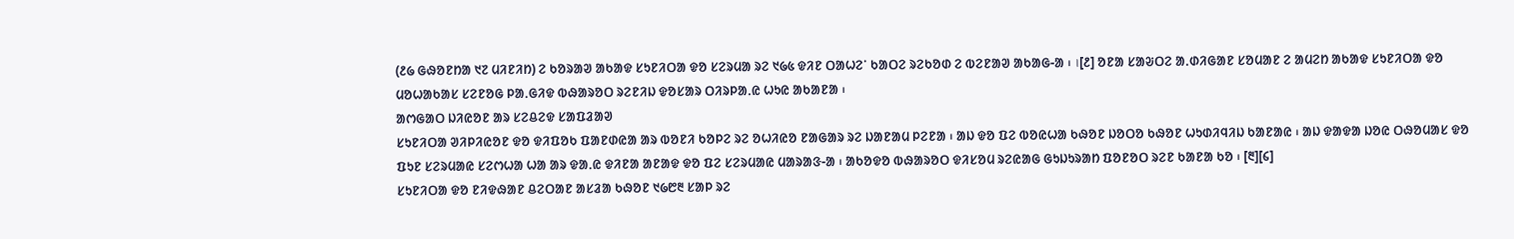(᱒᱙ ᱜᱷᱚᱱᱴᱟ ᱑᱗ ᱢᱤᱱᱤᱴ) ᱮ ᱠᱚᱨᱟᱣ ᱟᱠᱟᱫ ᱥᱩᱱᱤᱛᱟ ᱫᱚ ᱥᱮᱨᱢᱟ ᱨᱮ ᱑᱙᱕ ᱫᱤᱱ ᱛᱟᱦᱮᱸ ᱠᱟᱛᱮ ᱨᱮᱠᱚᱰ ᱮ ᱵᱮᱱᱟᱣ ᱟᱠᱟᱜ-ᱟ ᱾ ।[᱒] ᱚᱱᱟ ᱥᱟᱶᱛᱮ ᱟᱹᱰᱤᱜᱟᱱ ᱥᱚᱢᱟᱱ ᱮ ᱟᱢᱮᱴ ᱟᱠᱟᱫ ᱥᱩᱱᱤᱛᱟ ᱫᱚ ᱢᱚᱦᱟᱠᱟᱥ ᱥᱮᱱᱚᱜ ᱞᱟᱹᱜᱤᱫ ᱵᱷᱟᱨᱚᱛ ᱨᱮᱱᱤᱡ ᱫᱚᱥᱟᱨ ᱛᱤᱨᱞᱟᱹᱭ ᱦᱩᱭ ᱟᱠᱟᱱᱟ ᱾
ᱟᱬᱜᱟᱛ ᱡᱤᱭᱚᱱ ᱟᱨ ᱥᱮᱪᱮᱫ ᱥᱟᱯᱲᱟᱣ
ᱥᱩᱱᱤᱛᱟ ᱣᱤᱞᱤᱭᱚᱱ ᱫᱚ ᱫᱤᱯᱚᱠ ᱯᱟᱱᱰᱭᱟ ᱟᱨ ᱵᱚᱱᱤ ᱠᱚᱞᱮ ᱨᱮ ᱚᱦᱤᱭᱚ ᱱᱟᱜᱟᱨ ᱨᱮ ᱡᱟᱱᱟᱢ ᱞᱮᱱᱟ ᱾ ᱟᱡ ᱫᱚ ᱯᱮ ᱵᱚᱭᱦᱟ ᱠᱷᱚᱱ ᱡᱚᱛᱚ ᱠᱷᱚᱱ ᱦᱩᱰᱤᱧᱤᱡ ᱠᱟᱱᱟᱭ ᱾ ᱟᱡ ᱫᱟᱫᱟ ᱡᱚᱭ ᱛᱷᱚᱢᱟᱥ ᱫᱚ ᱯᱩᱱ ᱥᱮᱨᱢᱟᱭ ᱥᱮᱬᱦᱟ ᱦᱟ ᱟᱨ ᱫᱟᱹᱭ ᱫᱤᱱᱟ ᱟᱱᱟᱫ ᱫᱚ ᱯᱮ ᱥᱮᱨᱢᱟᱭ ᱢᱟᱨᱟᱝ-ᱟ ᱾ ᱟᱠᱚᱫᱚ ᱵᱷᱟᱨᱚᱛ ᱫᱤᱥᱚᱢ ᱨᱮᱭᱟᱜ ᱜᱩᱡᱩᱨᱟᱴ ᱯᱚᱱᱚᱛ ᱨᱮᱱ ᱠᱟᱱᱟ ᱠᱚ ᱾ [᱓][᱔]
ᱥᱩᱱᱤᱛᱟ ᱫᱚ ᱱᱤᱫᱷᱟᱱ ᱪᱮᱛᱟᱱ ᱟᱥᱲᱟ ᱠᱷᱚᱱ ᱑᱙᱘᱓ ᱥᱟᱞ ᱨᱮ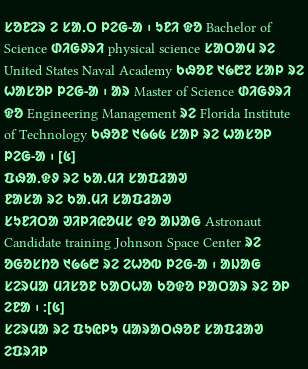ᱥᱚᱱᱮᱨ ᱮ ᱥᱟᱹᱛ ᱞᱮᱜ-ᱟ ᱾ ᱩᱱᱤ ᱫᱚ Bachelor of Science ᱰᱤᱜᱽᱨᱤ physical science ᱥᱟᱛᱟᱢ ᱨᱮ United States Naval Academy ᱠᱷᱚᱱ ᱑᱙᱘᱗ ᱥᱟᱞ ᱨᱮ ᱦᱟᱥᱚᱞ ᱞᱮᱜ-ᱟ ᱾ ᱟᱨ Master of Science ᱰᱤᱜᱽᱨᱤ ᱫᱚ Engineering Management ᱨᱮ Florida Institute of Technology ᱠᱷᱚᱱ ᱑᱙᱙᱕ ᱥᱟᱞ ᱨᱮ ᱦᱟᱥᱚᱞ ᱞᱮᱜ-ᱟ ᱾ [᱕]
ᱯᱷᱟᱹᱫᱽ ᱨᱮ ᱠᱟᱹᱢᱤ ᱥᱟᱯᱲᱟᱣ
ᱱᱟᱥᱟ ᱨᱮ ᱠᱟᱹᱢᱤ ᱥᱟᱯᱲᱟᱣ
ᱥᱩᱱᱤᱛᱟ ᱣᱤᱞᱤᱭᱚᱢᱥ ᱫᱚ ᱟᱡᱟᱜ Astronaut Candidate training Johnson Space Center ᱨᱮ ᱚᱜᱚᱥᱴᱚ ᱑᱙᱙᱘ ᱨᱮ ᱮᱦᱚᱵ ᱞᱮᱜ-ᱟ ᱾ ᱟᱡᱟᱜ ᱥᱮᱨᱢᱟ ᱢᱤᱥᱚᱱ ᱠᱟᱛᱦᱟ ᱠᱚᱫᱚ ᱞᱟᱛᱟᱨ ᱨᱮ ᱚᱞ ᱮᱱᱟ ᱾ :[᱕]
ᱥᱮᱨᱢᱟ ᱨᱮ ᱯᱩᱭᱞᱩ ᱢᱟᱨᱟᱛᱷᱚᱱ ᱥᱟᱯᱲᱟᱣ
ᱮᱯᱨᱤᱞ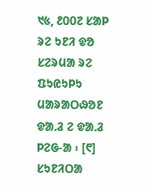᱑᱕, ᱒᱐᱐᱗ ᱥᱟᱞ ᱨᱮ ᱩᱱᱤ ᱫᱚ ᱥᱮᱨᱢᱟ ᱨᱮ ᱯᱩᱭᱩᱞᱩ ᱢᱟᱨᱟᱛᱷᱚᱱ ᱫᱟᱹᱲ ᱮ ᱫᱟᱹᱲ ᱞᱮᱜ-ᱟ ᱾ [᱖] ᱥᱩᱱᱤᱛᱟ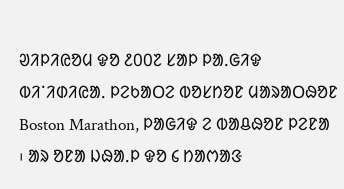ᱣᱤᱞᱤᱭᱚᱢ ᱫᱚ ᱒᱐᱐᱗ ᱥᱟᱞ ᱞᱟᱹᱜᱤᱫ ᱵᱤᱸᱤᱰᱤᱭᱟᱹ ᱞᱮᱠᱟᱛᱮ ᱵᱚᱥᱴᱚᱱ ᱢᱟᱨᱟᱛᱷᱚᱱ Boston Marathon, ᱞᱟᱜᱤᱫ ᱮ ᱵᱟᱪᱷᱚᱱ ᱞᱮᱱᱟ ᱾ ᱟᱨ ᱚᱱᱟ ᱡᱷᱟᱹᱞ ᱫᱚ ᱔ ᱴᱟᱬᱟᱝ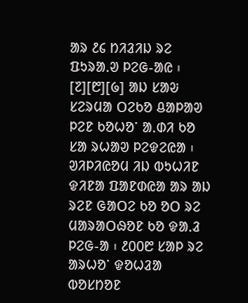ᱟᱨ ᱒᱔ ᱴᱤᱲᱤᱡ ᱨᱮ ᱯᱩᱨᱟᱹᱣ ᱞᱮᱜ-ᱟᱭ ᱾ [᱗][᱘][᱙] ᱟᱡ ᱥᱟᱶ ᱥᱮᱨᱢᱟ ᱛᱮᱠᱚ ᱪᱟᱞᱟᱣ ᱞᱮᱱ ᱠᱚᱦᱚᱸ ᱟᱹᱰᱤ ᱠᱚ ᱥᱟ ᱨᱦᱟᱣ ᱞᱮᱫᱮᱭᱟ ᱾ ᱣᱤᱞᱤᱭᱚᱢ ᱤᱡ ᱵᱩᱦᱤᱱ ᱫᱤᱱᱟ ᱯᱟᱱᱰᱭᱟ ᱟᱨ ᱟᱡ ᱨᱮᱱ ᱜᱟᱛᱮ ᱠᱚ ᱚᱛ ᱨᱮ ᱢᱟᱨᱟᱛᱷᱚᱱ ᱠᱚ ᱫᱟᱹᱲ ᱞᱮᱜ-ᱟ ᱾ ᱒᱐᱐᱘ ᱥᱟᱞ ᱨᱮ ᱟᱨᱦᱚᱸ ᱫᱚᱦᱲᱟ ᱵᱚᱥᱴᱚᱱ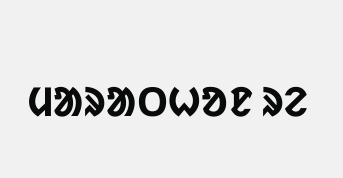ᱢᱟᱨᱟᱛᱦᱚᱱ ᱨᱮ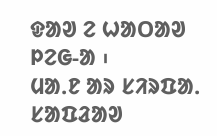ᱫᱟᱣ ᱮ ᱦᱟᱛᱟᱣ ᱞᱮᱜ-ᱟ ᱾
ᱢᱟᱹᱱ ᱟᱨ ᱥᱤᱨᱯᱟᱹ ᱥᱟᱯᱲᱟᱣ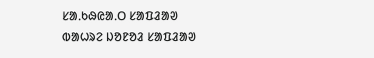ᱥᱟᱹᱠᱷᱭᱟᱹᱛ ᱥᱟᱯᱲᱟᱣ
ᱵᱟᱦᱨᱮ ᱡᱚᱱᱚᱲ ᱥᱟᱯᱲᱟᱣ